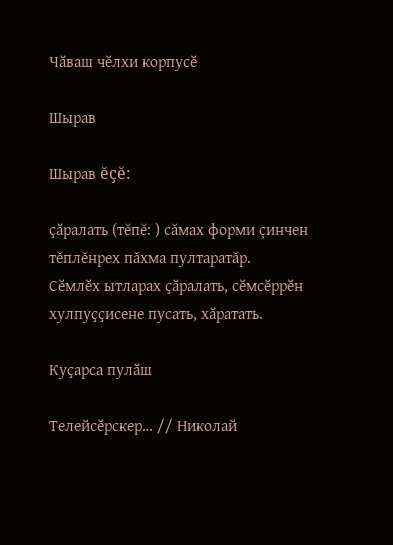Чӑваш чӗлхи корпусӗ

Шырав

Шырав ĕçĕ:

ҫӑралать (тĕпĕ: ) сăмах форми çинчен тĕплĕнрех пăхма пултаратăр.
Сӗмлӗх ытларах ҫӑралать, сӗмсӗррӗн хулпуҫҫисене пусать, хӑратать.

Куҫарса пулӑш

Телейсӗрскер… // Николай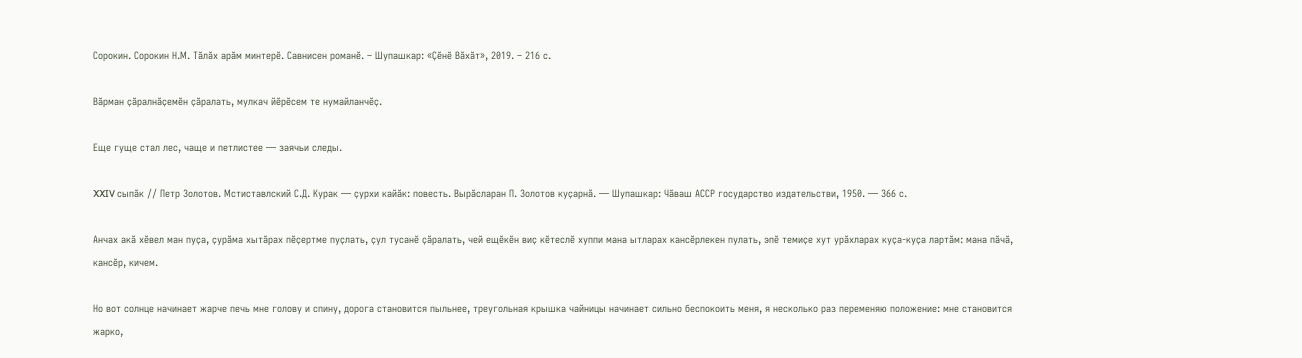Сорокин. Сорокин Н.М. Тӑлӑх арӑм минтерӗ. Савнисен романӗ. – Шупашкар: «Ҫӗнӗ Вӑхӑт», 2019. – 216 с.

Вӑрман ҫӑралнӑҫемӗн ҫӑралать, мулкач йӗрӗсем те нумайланчӗҫ.

Еще гуще стал лес, чаще и петлистее — заячьи следы.

XXIV сыпӑк // Петр Золотов. Мстиставлский С.Д. Курак — ҫурхи кайӑк: повесть. Вырӑсларан П. Золотов куҫарнӑ. — Шупашкар: Чӑваш АССР государство издательстви, 1950. — 366 с.

Анчах акӑ хӗвел ман пуҫа, ҫурӑма хытӑрах пӗҫертме пуҫлать, ҫул тусанӗ ҫӑралать, чей ещӗкӗн виҫ кӗтеслӗ хуппи мана ытларах кансӗрлекен пулать, эпӗ темиҫе хут урӑхларах куҫа-куҫа лартӑм: мана пӑчӑ, кансӗр, кичем.

Но вот солнце начинает жарче печь мне голову и спину, дорога становится пыльнее, треугольная крышка чайницы начинает сильно беспокоить меня, я несколько раз переменяю положение: мне становится жарко,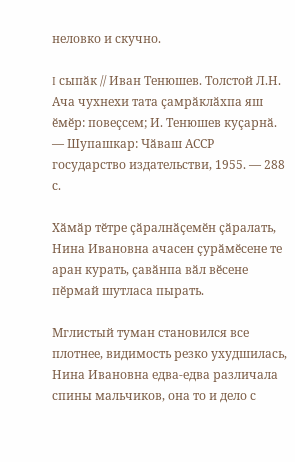неловко и скучно.

I сыпӑк // Иван Тенюшев. Толстой Л.Н. Ача чухнехи тата ҫамрӑклӑхпа яш ӗмӗр: повеҫсем; И. Тенюшев куҫарнӑ. — Шупашкар: Чӑваш АССР государство издательстви, 1955. — 288 с.

Хӑмӑр тӗтре ҫӑралнӑҫемӗн ҫӑралать, Нина Ивановна ачасен ҫурӑмӗсене те аран курать, ҫавӑнпа вӑл вӗсене пӗрмай шутласа пырать.

Мглистый туман становился все плотнее, видимость резко ухудшилась, Нина Ивановна едва-едва различала спины мальчиков, она то и дело с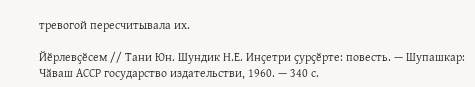тревогой пересчитывала их.

Йӗрлевҫӗсем // Тани Юн. Шундик Н.Е. Инҫетри ҫурҫӗрте: повесть. — Шупашкар: Чӑваш АССР государство издательстви, 1960. — 340 с.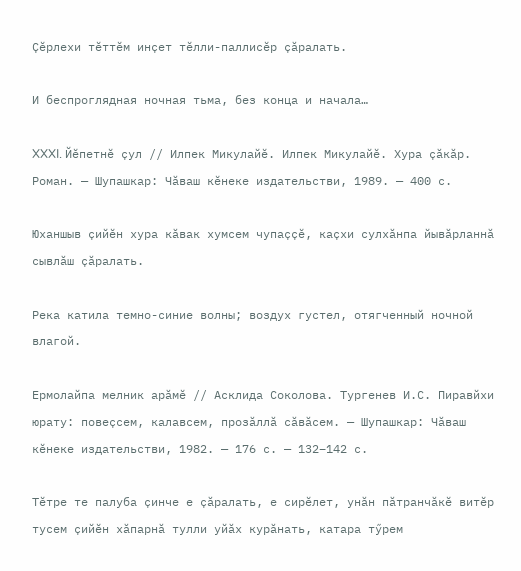Ҫӗрлехи тӗттӗм инҫет тӗлли-паллисӗр ҫӑралать.

И беспроглядная ночная тьма, без конца и начала…

XXXI. Йӗпетнӗ ҫул // Илпек Микулайӗ. Илпек Микулайӗ. Хура ҫӑкӑр. Роман. — Шупашкар: Чӑваш кӗнеке издательстви, 1989. — 400 с.

Юханшыв ҫийӗн хура кӑвак хумсем чупаҫҫӗ, каҫхи сулхӑнпа йывӑрланнӑ сывлӑш ҫӑралать.

Река катила темно-синие волны; воздух густел, отягченный ночной влагой.

Ермолайпа мелник арӑмӗ // Асклида Соколова. Тургенев И.С. Пиравйхи юрату: повеҫсем, калавсем, прозӑллӑ сӑвӑсем. — Шупашкар: Чӑваш кӗнеке издательстви, 1982. — 176 с. — 132–142 с.

Тӗтре те палуба ҫинче е ҫӑралать, е сирӗлет, унӑн пӑтранчӑкӗ витӗр тусем ҫийӗн хӑпарнӑ тулли уйӑх курӑнать, катара тӳрем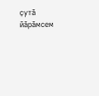ҫутӑ йӑрӑмсем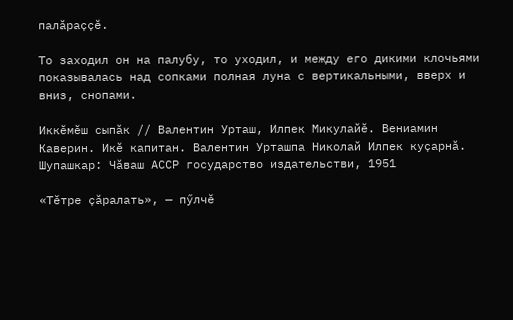палӑраҫҫӗ.

То заходил он на палубу, то уходил, и между его дикими клочьями показывалась над сопками полная луна с вертикальными, вверх и вниз, снопами.

Иккӗмӗш сыпӑк // Валентин Урташ, Илпек Микулайӗ. Вениамин Каверин. Икӗ капитан. Валентин Урташпа Николай Илпек куҫарнӑ. Шупашкар: Чӑваш АССР государство издательстви, 1951

«Тӗтре ҫӑралать», — пӳлчӗ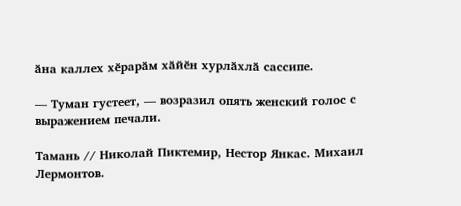ӑна каллех хӗрарӑм хӑйӗн хурлӑхлӑ сассипе.

— Туман густеет, — возразил опять женский голос с выражением печали.

Тамань // Николай Пиктемир, Нестор Янкас. Михаил Лермонтов.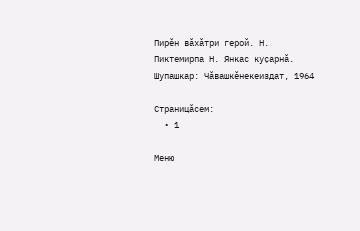Пирӗн вӑхӑтри герой. Н. Пиктемирпа Н. Янкас куҫарнӑ. Шупашкар: Чӑвашкӗнекеиздат, 1964

Страницăсем:
  • 1

Меню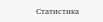Статистика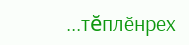...тĕплӗнрех